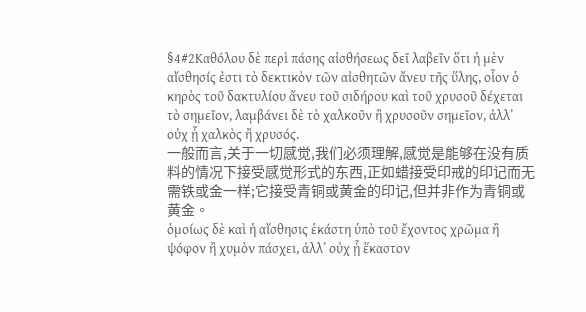§4#2Καθόλου δὲ περὶ πάσης αἰσθήσεως δεῖ λαβεῖν ὅτι ἡ μὲν αἴσθησίς ἐστι τὸ δεκτικὸν τῶν αἰσθητῶν ἄνευ τῆς ὕλης, οἷον ὁ κηρὸς τοῦ δακτυλίου ἄνευ τοῦ σιδήρου καὶ τοῦ χρυσοῦ δέχεται τὸ σημεῖον, λαμβάνει δὲ τὸ χαλκοῦν ἢ χρυσοῦν σημεῖον, ἀλλʼ οὐχ ᾗ χαλκὸς ἢ χρυσός.
一般而言,关于一切感觉,我们必须理解,感觉是能够在没有质料的情况下接受感觉形式的东西,正如蜡接受印戒的印记而无需铁或金一样;它接受青铜或黄金的印记,但并非作为青铜或黄金。
ὁμοίως δὲ καὶ ἡ αἴσθησις ἑκάστη ὑπὸ τοῦ ἔχοντος χρῶμα ἢ ψόφον ἢ χυμὸν πάσχει, ἀλλʼ οὐχ ᾗ ἕκαστον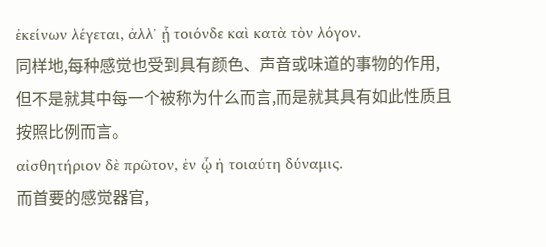ἐκείνων λέγεται, ἀλλʼ ᾗ τοιόνδε καὶ κατὰ τὸν λόγον.
同样地,每种感觉也受到具有颜色、声音或味道的事物的作用,但不是就其中每一个被称为什么而言,而是就其具有如此性质且按照比例而言。
αἰσθητήριον δὲ πρῶτον, ἐν ᾧ ἡ τοιαύτη δύναμις.
而首要的感觉器官,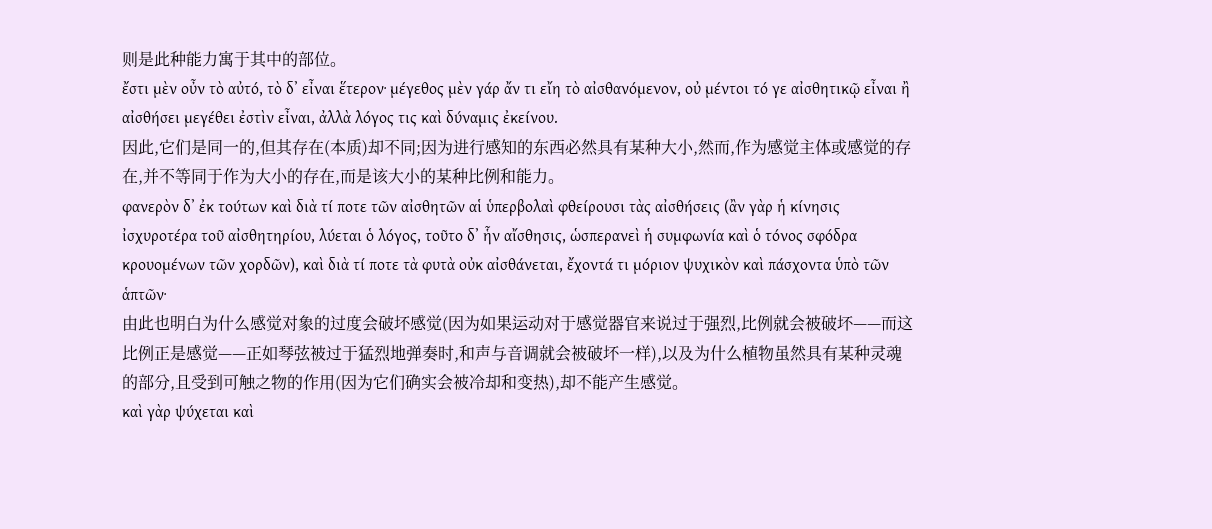则是此种能力寓于其中的部位。
ἔστι μὲν οὖν τὸ αὐτό, τὸ δʼ εἶναι ἕτερον· μέγεθος μὲν γάρ ἄν τι εἴη τὸ αἰσθανόμενον, οὐ μέντοι τό γε αἰσθητικῷ εἶναι ἢ αἰσθήσει μεγέθει ἐστὶν εἶναι, ἀλλὰ λόγος τις καὶ δύναμις ἐκείνου.
因此,它们是同一的,但其存在(本质)却不同;因为进行感知的东西必然具有某种大小,然而,作为感觉主体或感觉的存在,并不等同于作为大小的存在,而是该大小的某种比例和能力。
φανερὸν δʼ ἐκ τούτων καὶ διὰ τί ποτε τῶν αἰσθητῶν αἱ ὑπερβολαὶ φθείρουσι τὰς αἰσθήσεις (ἂν γὰρ ἡ κίνησις ἰσχυροτέρα τοῦ αἰσθητηρίου, λύεται ὁ λόγος, τοῦτο δʼ ἧν αἴσθησις, ὡσπερανεὶ ἡ συμφωνία καὶ ὁ τόνος σφόδρα κρουομένων τῶν χορδῶν), καὶ διὰ τί ποτε τὰ φυτὰ οὐκ αἰσθάνεται, ἔχοντά τι μόριον ψυχικὸν καὶ πάσχοντα ὑπὸ τῶν ἁπτῶν·
由此也明白为什么感觉对象的过度会破坏感觉(因为如果运动对于感觉器官来说过于强烈,比例就会被破坏——而这比例正是感觉——正如琴弦被过于猛烈地弹奏时,和声与音调就会被破坏一样),以及为什么植物虽然具有某种灵魂的部分,且受到可触之物的作用(因为它们确实会被冷却和变热),却不能产生感觉。
καὶ γὰρ ψύχεται καὶ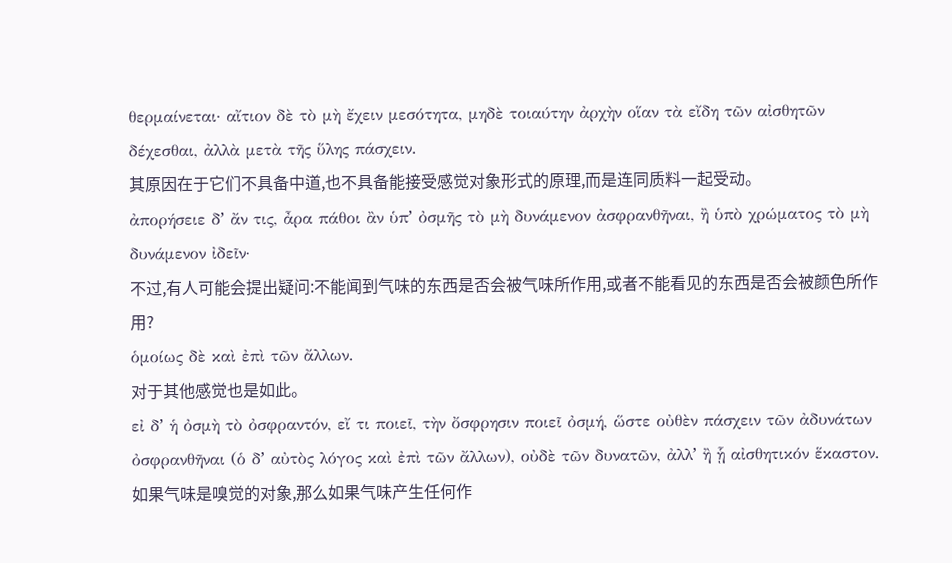θερμαίνεται· αἴτιον δὲ τὸ μὴ ἔχειν μεσότητα, μηδὲ τοιαύτην ἀρχὴν οἵαν τὰ εἴδη τῶν αἰσθητῶν δέχεσθαι, ἀλλὰ μετὰ τῆς ὕλης πάσχειν.
其原因在于它们不具备中道,也不具备能接受感觉对象形式的原理,而是连同质料一起受动。
ἀπορήσειε δʼ ἄν τις, ἆρα πάθοι ἂν ὑπʼ ὀσμῆς τὸ μὴ δυνάμενον ἀσφρανθῆναι, ἢ ὑπὸ χρώματος τὸ μὴ δυνάμενον ἰδεῖν·
不过,有人可能会提出疑问:不能闻到气味的东西是否会被气味所作用,或者不能看见的东西是否会被颜色所作用?
ὁμοίως δὲ καὶ ἐπὶ τῶν ἄλλων.
对于其他感觉也是如此。
εἰ δʼ ἡ ὀσμὴ τὸ ὀσφραντόν, εἴ τι ποιεῖ, τὴν ὄσφρησιν ποιεῖ ὀσμή, ὥστε οὐθὲν πάσχειν τῶν ἀδυνάτων ὀσφρανθῆναι (ὁ δʼ αὐτὸς λόγος καὶ ἐπὶ τῶν ἄλλων), οὐδὲ τῶν δυνατῶν, ἀλλʼ ἢ ᾗ αἰσθητικόν ἕκαστον.
如果气味是嗅觉的对象,那么如果气味产生任何作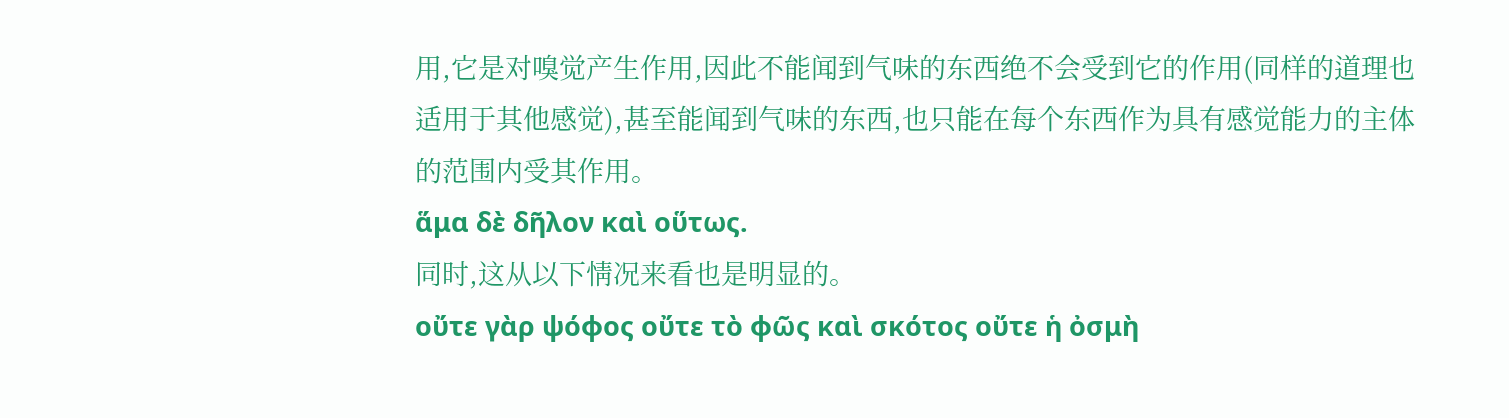用,它是对嗅觉产生作用,因此不能闻到气味的东西绝不会受到它的作用(同样的道理也适用于其他感觉),甚至能闻到气味的东西,也只能在每个东西作为具有感觉能力的主体的范围内受其作用。
ἅμα δὲ δῆλον καὶ οὕτως.
同时,这从以下情况来看也是明显的。
οὔτε γὰρ ψόφος οὔτε τὸ φῶς καὶ σκότος οὔτε ἡ ὀσμὴ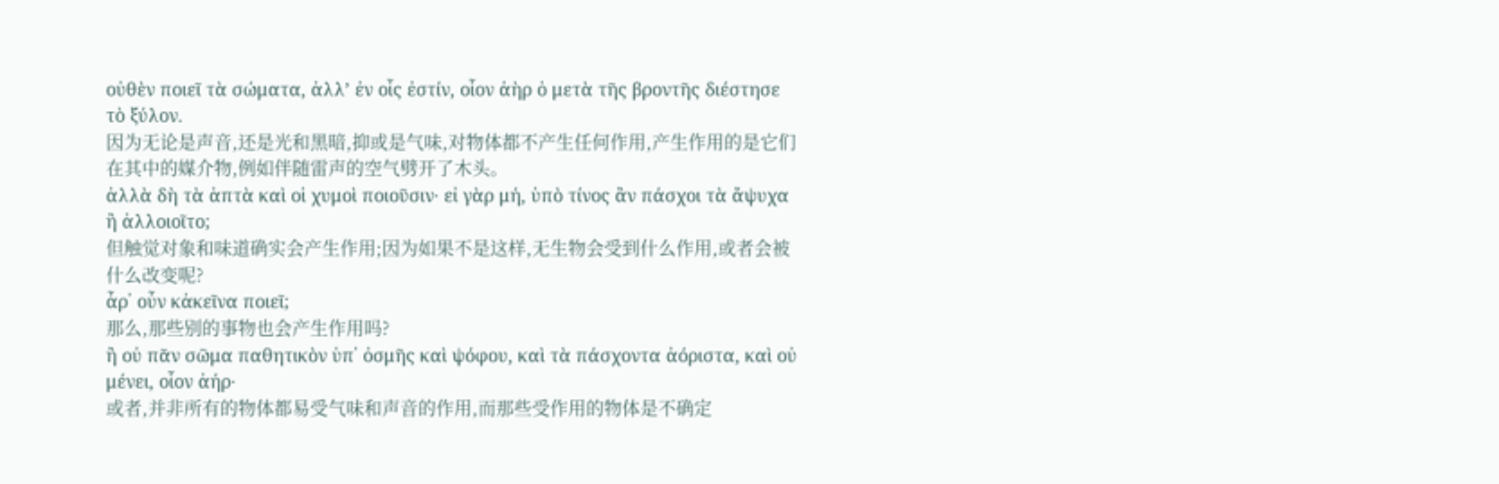οὐθὲν ποιεῖ τὰ σώματα, ἀλλʼ ἐν οἷς ἐστίν, οἷον ἀὴρ ὁ μετὰ τῆς βροντῆς διέστησε τὸ ξύλον.
因为无论是声音,还是光和黑暗,抑或是气味,对物体都不产生任何作用,产生作用的是它们在其中的媒介物,例如伴随雷声的空气劈开了木头。
ἀλλὰ δὴ τὰ ἁπτὰ καὶ οἱ χυμοὶ ποιοῦσιν· εἰ γὰρ μή, ὑπὸ τίνος ἂν πάσχοι τὰ ἄψυχα ἢ ἀλλοιοῖτο;
但触觉对象和味道确实会产生作用;因为如果不是这样,无生物会受到什么作用,或者会被什么改变呢?
ἆρ᾿ οὖν κἀκεῖνα ποιεῖ;
那么,那些别的事物也会产生作用吗?
ἢ οὐ πᾶν σῶμα παθητικὸν ὑπ᾿ ὀσμῆς καὶ ψόφου, καὶ τὰ πάσχοντα ἀόριστα, καὶ οὐ μένει, οἷον ἀήρ·
或者,并非所有的物体都易受气味和声音的作用,而那些受作用的物体是不确定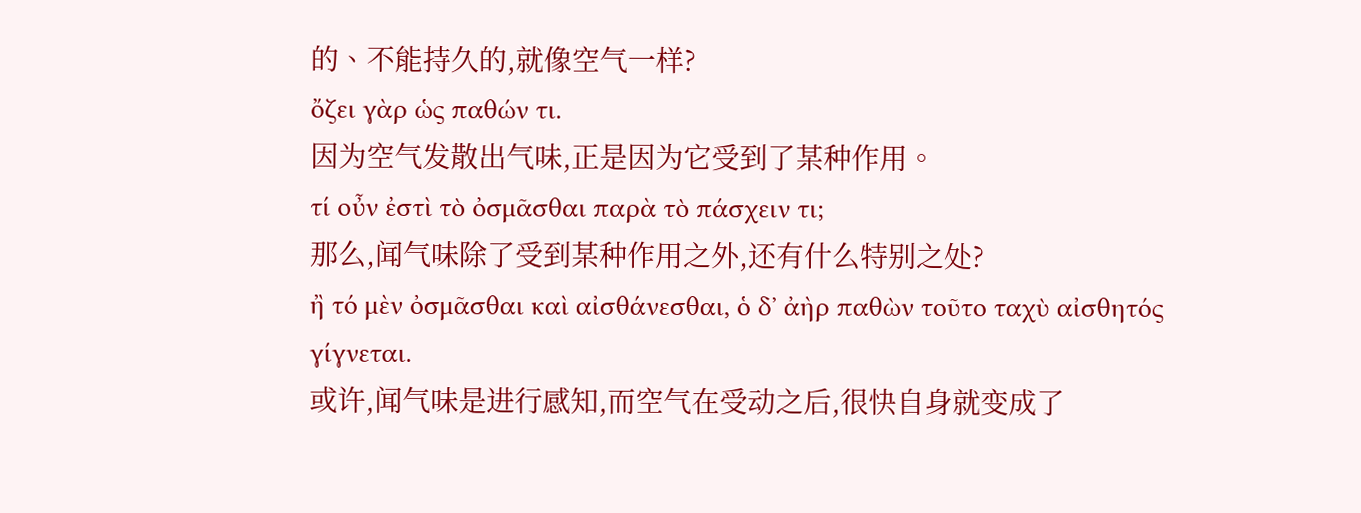的、不能持久的,就像空气一样?
ὄζει γὰρ ὡς παθών τι.
因为空气发散出气味,正是因为它受到了某种作用。
τί οὖν ἐστὶ τὸ ὀσμᾶσθαι παρὰ τὸ πάσχειν τι;
那么,闻气味除了受到某种作用之外,还有什么特别之处?
ἢ τό μὲν ὀσμᾶσθαι καὶ αἰσθάνεσθαι, ὁ δ᾿ ἀὴρ παθὼν τοῦτο ταχὺ αἰσθητός γίγνεται.
或许,闻气味是进行感知,而空气在受动之后,很快自身就变成了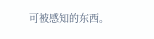可被感知的东西。